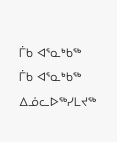ᒦᑲ ᐊᕐᓇᒃᑲᖅ
ᒦᑲ ᐊᕐᓇᒃᑲᖅ ᐃᓅᓚᐅᖅᓯᒪᔪᖅ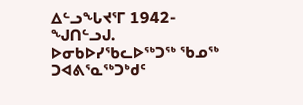ᐃᓪᓗᖓᔪᕐᒥ 1942-ᖑᑎᓪᓗᒍ. ᐅᓂᑲᐅᓯᖃᓚᐅᖅᑐᖅ ᖃᓄᖅ ᑐᐊᕕᕐᓇᖅᑐᒃᑯᑦ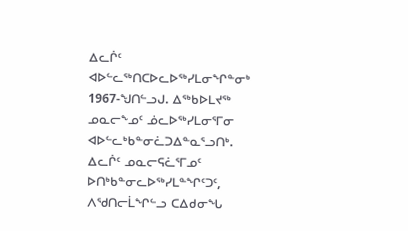ᐃᓚᒌᑦ ᐊᐅᓪᓚᖅᑎᑕᐅᓚᐅᖅᓯᒪᓂᖏᓐᓂᒃ 1967-ᖑᑎᓪᓗᒍ. ᐃᖅᑲᐅᒪᔪᖅ ᓄᓇᓕᖕᓄᑦ ᓅᓚᐅᖅᓯᒪᓂᕐᒥᓂ ᐊᐅᓪᓚᒃᑲᓐᓂᓛᑐᐃᓐᓇᕐᓗᑎᒃ. ᐃᓚᒌᑦ ᓄᓇᓕᕋᓛᕐᒥᓄᑦ ᐅᑎᒃᑲᓐᓂᓚᐅᖅᓯᒪᓐᖏᑦᑐᑦ, ᐱᖁᑎᓕᒫᖏᓪᓗ ᑕᐃᑯᓂᖓ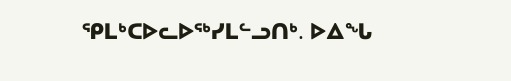ᕿᒪᒃᑕᐅᓚᐅᖅᓯᒪᓪᓗᑎᒃ. ᐅᐃᖓ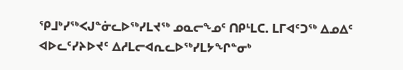ᕿᒧᒃᓯᖅᐸᒍᓐᓃᓚᐅᖅᓯᒪᔪᖅ ᓄᓇᓕᖕᓄᑦ ᑎᑭᒻᒪᑕ. ᒪᒥᐊᑦᑐᖅ ᐃᓄᐃᑦ ᐊᐅᓚᑦᓯᔨᐅᔪᑦ ᐃᓱᒪᓕᐊᕆᓚᐅᖅᓯᒪᔭᖏᓐᓂᒃ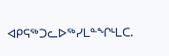ᐊᑭᕋᖅᑐᓚᐅᖅᓯᒪᓐᖏᒻᒪᑕ.